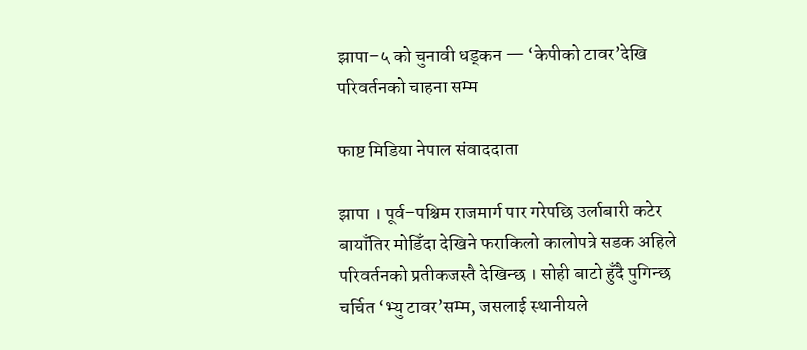झापा–५ को चुनावी धड्कन — ‘केपीको टावर’देखि परिवर्तनको चाहना सम्म

फाष्ट मिडिया नेपाल संवाददाता

झापा । पूर्व–पश्चिम राजमार्ग पार गरेपछि उर्लाबारी कटेर बायाँतिर मोडिँदा देखिने फराकिलो कालोपत्रे सडक अहिले परिवर्तनको प्रतीकजस्तै देखिन्छ । सोही बाटो हुँदै पुगिन्छ चर्चित ‘भ्यु टावर’सम्म, जसलाई स्थानीयले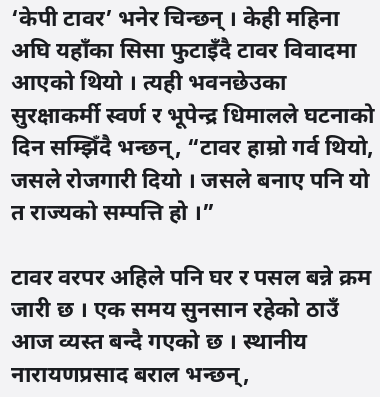‘केपी टावर’ भनेर चिन्छन् । केही महिना अघि यहाँका सिसा फुटाइँदै टावर विवादमा आएको थियो । त्यही भवनछेउका सुरक्षाकर्मी स्वर्ण र भूपेन्द्र धिमालले घटनाको दिन सम्झिँदै भन्छन्, “टावर हाम्रो गर्व थियो, जसले रोजगारी दियो । जसले बनाए पनि यो त राज्यको सम्पत्ति हो ।”

टावर वरपर अहिले पनि घर र पसल बन्ने क्रम जारी छ । एक समय सुनसान रहेको ठाउँ आज व्यस्त बन्दै गएको छ । स्थानीय नारायणप्रसाद बराल भन्छन्,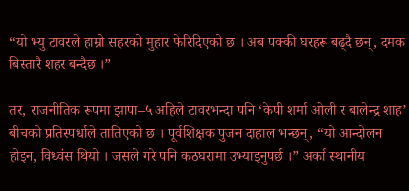“यो भ्यु टावरले हाम्रो सहरको मुहार फेरिदिएको छ । अब पक्की घरहरू बढ्दै छन्, दमक बिस्तारै शहर बन्दैछ ।”

तर, राजनीतिक रूपमा झापा–५ अहिले टावरभन्दा पनि ‘केपी शर्मा ओली र बालेन्द्र शाह’ बीचको प्रतिस्पर्धाले तातिएको छ । पूर्वशिक्षक पुजन दाहाल भन्छन्, “यो आन्दोलन होइन, विध्वंस थियो । जसले गरे पनि कठघरामा उभ्याइनुपर्छ ।” अर्का स्थानीय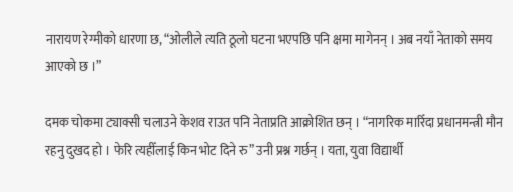नारायण रेग्मीको धारणा छ, “ओलीले त्यति ठूलो घटना भएपछि पनि क्षमा मागेनन् । अब नयाँ नेताको समय आएको छ ।”

दमक चोकमा ट्याक्सी चलाउने केशव राउत पनि नेताप्रति आक्रोशित छन् । “नागरिक मारिँदा प्रधानमन्त्री मौन रहनु दुखद हो । फेरि त्यहीँलाई किन भोट दिने रु” उनी प्रश्न गर्छन् । यता, युवा विद्यार्थी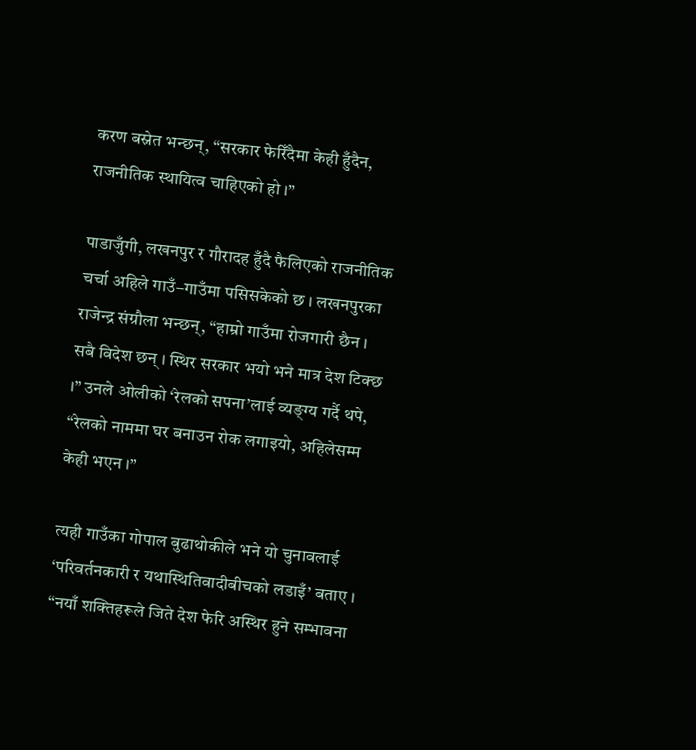करण बस्नेत भन्छन्, “सरकार फेरिँदैमा केही हुँदैन, राजनीतिक स्थायित्व चाहिएको हो ।”

पाडाजुँगी, लखनपुर र गौरादह हुँदै फैलिएको राजनीतिक चर्चा अहिले गाउँ–गाउँमा पसिसकेको छ । लखनपुरका राजेन्द्र संग्रौला भन्छन्, “हाम्रो गाउँमा रोजगारी छैन । सबै विदेश छन् । स्थिर सरकार भयो भने मात्र देश टिक्छ ।” उनले ओलीको ‘रेलको सपना’लाई व्यङ्ग्य गर्दै थपे, “रेलको नाममा घर बनाउन रोक लगाइयो, अहिलेसम्म केही भएन ।”

त्यही गाउँका गोपाल बुढाथोकीले भने यो चुनावलाई ‘परिवर्तनकारी र यथास्थितिवादीबीचको लडाइँ’ बताए । “नयाँ शक्तिहरूले जिते देश फेरि अस्थिर हुने सम्भावना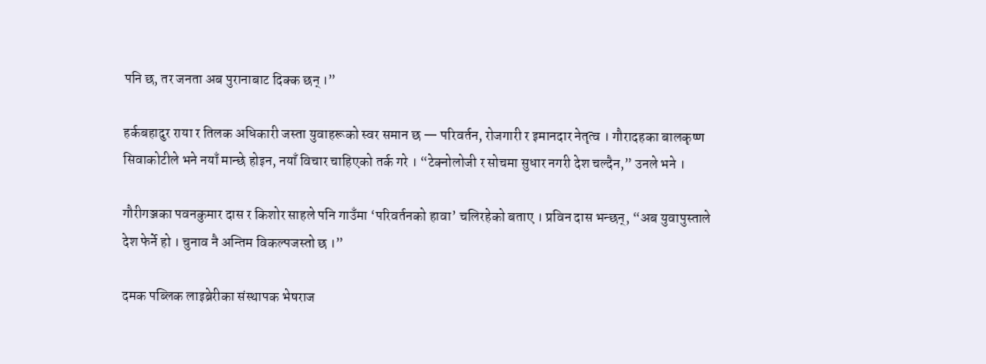पनि छ, तर जनता अब पुरानाबाट दिक्क छन् ।”

हर्कबहादुर राया र तिलक अधिकारी जस्ता युवाहरूको स्वर समान छ — परिवर्तन, रोजगारी र इमानदार नेतृत्व । गौरादहका बालकृष्ण सिवाकोटीले भने नयाँ मान्छे होइन, नयाँ विचार चाहिएको तर्क गरे । “टेक्नोलोजी र सोचमा सुधार नगरी देश चल्दैन,” उनले भने ।

गौरीगञ्जका पवनकुमार दास र किशोर साहले पनि गाउँमा ‘परिवर्तनको हावा’ चलिरहेको बताए । प्रविन दास भन्छन्, “अब युवापुस्ताले देश फेर्ने हो । चुनाव नै अन्तिम विकल्पजस्तो छ ।”

दमक पब्लिक लाइब्रेरीका संस्थापक भेषराज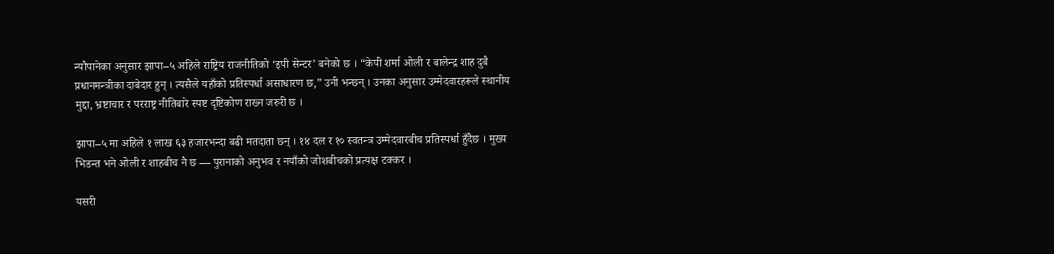न्यौपानेका अनुसार झापा–५ अहिले राष्ट्रिय राजनीतिको ‘इपी सेन्टर’ बनेको छ । “केपी शर्मा ओली र बालेन्द्र शाह दुबै प्रधानमन्त्रीका दाबेदार हुन् । त्यसैले यहाँको प्रतिस्पर्धा असाधारण छ,” उनी भन्छन् । उनका अनुसार उम्मेदवारहरूले स्थानीय मुद्दा, भ्रष्टाचार र परराष्ट्र नीतिबारे स्पष्ट दृष्टिकोण राख्न जरुरी छ ।

झापा–५ मा अहिले १ लाख ६३ हजारभन्दा बढी मतदाता छन् । १४ दल र १० स्वतन्त्र उम्मेदवारबीच प्रतिस्पर्धा हुँदैछ । मुख्य भिडन्त भने ओली र शाहबीच नै छ — पुरानाको अनुभव र नयाँको जोशबीचको प्रत्यक्ष टक्कर ।

यसरी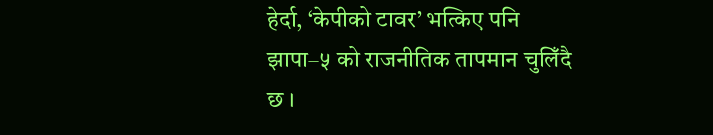हेर्दा, ‘केपीको टावर’ भत्किए पनि झापा–५ को राजनीतिक तापमान चुलिँदै छ ।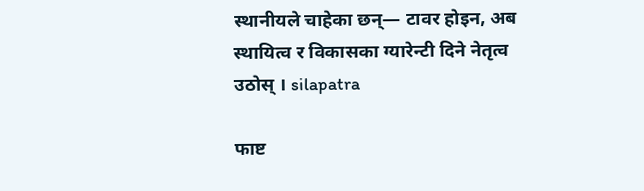स्थानीयले चाहेका छन्— टावर होइन, अब स्थायित्व र विकासका ग्यारेन्टी दिने नेतृत्व उठोस् । silapatra

फाष्ट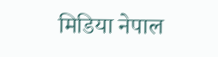मिडिया नेपाल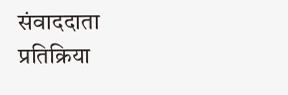संवाददाता
प्रतिक्रिया